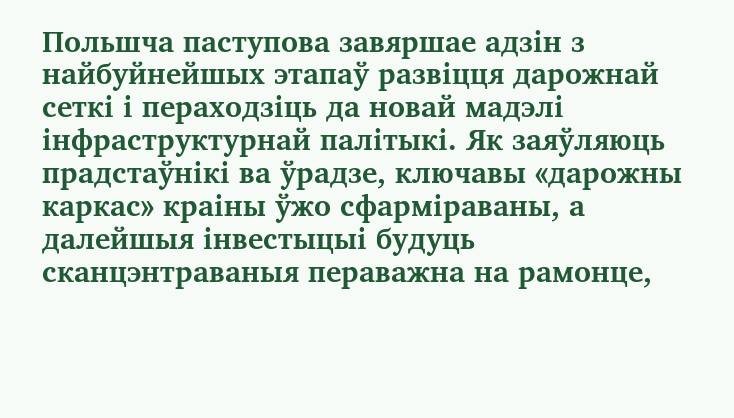Польшча паступова завяршае адзін з найбуйнейшых этапаў развіцця дарожнай сеткі і пераходзіць да новай мадэлі інфраструктурнай палітыкі. Як заяўляюць прадстаўнікі ва ўрадзе, ключавы «дарожны каркас» краіны ўжо сфарміраваны, а далейшыя інвестыцыі будуць сканцэнтраваныя пераважна на рамонце,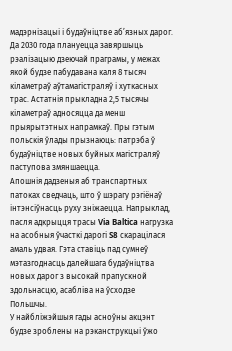мадэрнізацыі і будаўніцтве аб’язных дарог.
Да 2030 года плануецца завяршыць рэалізацыю дзеючай праграмы, у межах якой будзе пабудавана каля 8 тысяч кіламетраў аўтамагістраляў і хуткасных трас. Астатнія прыкладна 2,5 тысячы кіламетраў адносяцца да менш прыярытэтных напрамкаў. Пры гэтым польскія ўлады прызнаюць: патрэба ў будаўніцтве новых буйных магістраляў паступова змяншаецца.
Апошнія дадзеныя аб транспартных патоках сведчаць, што ў шэрагу рэгіёнаў інтэнсіўнасць руху зніжаецца. Напрыклад, пасля адкрыцця трасы Via Baltica нагрузка на асобныя ўчасткі дарогі S8 скарацілася амаль удвая. Гэта ставіць пад сумнеў мэтазгоднасць далейшага будаўніцтва новых дарог з высокай прапускной здольнасцю, асабліва на ўсходзе Польшчы.
У найбліжэйшыя гады асноўны акцэнт будзе зроблены на рэканструкцыі ўжо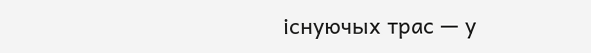існуючых трас — у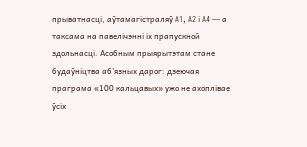прыватнасці, аўтамагістраляў A1, A2 і A4 — а таксама на павелічэнні іх прапускной здольнасці. Асобным прыярытэтам стане будаўніцтва аб’язных дарог: дзеючая праграма «100 кальцавых» ужо не ахоплівае ўсіх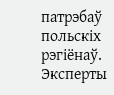патрэбаў польскіх рэгіёнаў.
Эксперты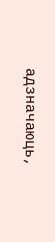адзначаюць,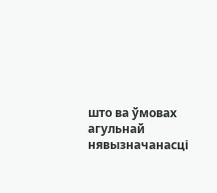што ва ўмовах агульнай нявызначанасці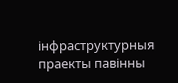інфраструктурныя праекты павінны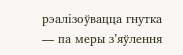рэалізоўвацца гнутка — па меры з’яўлення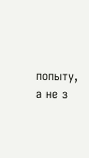попыту, а не з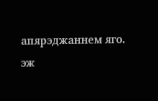апярэджаннем яго.
эж